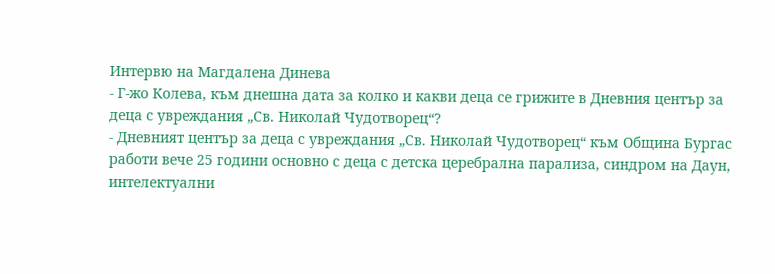Интервю на Магдалена Динева
- Г-жо Колева, към днешна дата за колко и какви деца се грижите в Дневния център за деца с увреждания „Св. Николай Чудотворец“?
- Дневният център за деца с увреждания „Св. Николай Чудотворец“ към Община Бургас работи вече 25 години основно с деца с детска церебрална парализа, синдром на Даун, интелектуални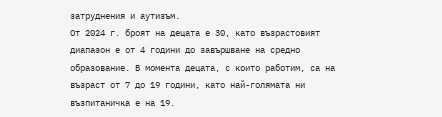затруднения и аутизъм.
От 2024 г. броят на децата е 30, като възрастовият диапазон е от 4 години до завършване на средно образование. В момента децата, с които работим, са на възраст от 7 до 19 години, като най-голямата ни възпитаничка е на 19.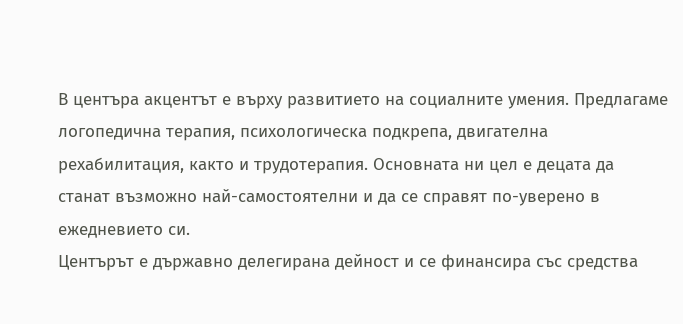В центъра акцентът е върху развитието на социалните умения. Предлагаме логопедична терапия, психологическа подкрепа, двигателна рехабилитация, както и трудотерапия. Основната ни цел е децата да станат възможно най-самостоятелни и да се справят по-уверено в ежедневието си.
Центърът е държавно делегирана дейност и се финансира със средства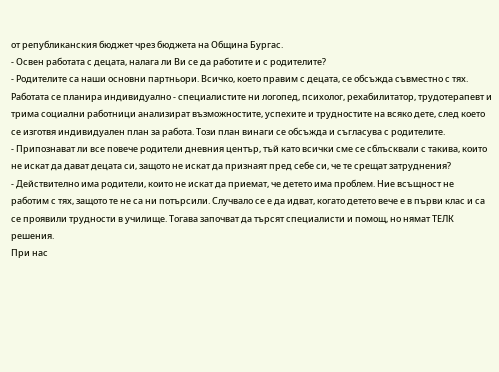от републиканския бюджет чрез бюджета на Община Бургас.
- Освен работата с децата, налага ли Ви се да работите и с родителите?
- Родителите са наши основни партньори. Всичко, което правим с децата, се обсъжда съвместно с тях. Работата се планира индивидуално - специалистите ни логопед, психолог, рехабилитатор, трудотерапевт и трима социални работници анализират възможностите, успехите и трудностите на всяко дете, след което се изготвя индивидуален план за работа. Този план винаги се обсъжда и съгласува с родителите.
- Припознават ли все повече родители дневния център, тъй като всички сме се сблъсквали с такива, които не искат да дават децата си, защото не искат да признаят пред себе си, че те срещат затруднения?
- Действително има родители, които не искат да приемат, че детето има проблем. Ние всъщност не работим с тях, защото те не са ни потърсили. Случвало се е да идват, когато детето вече е в първи клас и са се проявили трудности в училище. Тогава започват да търсят специалисти и помощ, но нямат ТЕЛК решения.
При нас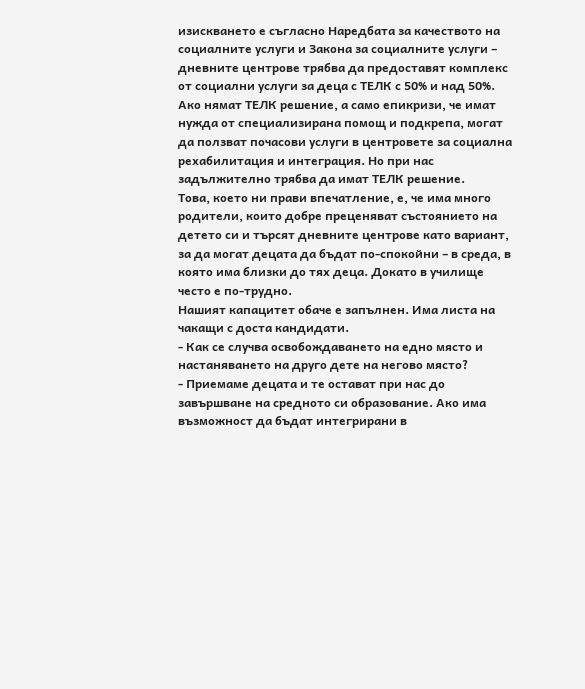изискването е съгласно Наредбата за качеството на социалните услуги и Закона за социалните услуги – дневните центрове трябва да предоставят комплекс от социални услуги за деца с ТЕЛК с 50% и над 50%. Ако нямат ТЕЛК решение, а само епикризи, че имат нужда от специализирана помощ и подкрепа, могат да ползват почасови услуги в центровете за социална рехабилитация и интеграция. Но при нас задължително трябва да имат ТЕЛК решение.
Това, което ни прави впечатление, е, че има много родители, които добре преценяват състоянието на детето си и търсят дневните центрове като вариант, за да могат децата да бъдат по-спокойни – в среда, в която има близки до тях деца. Докато в училище често е по-трудно.
Нашият капацитет обаче е запълнен. Има листа на чакащи с доста кандидати.
- Как се случва освобождаването на едно място и настаняването на друго дете на негово място?
- Приемаме децата и те остават при нас до завършване на средното си образование. Ако има възможност да бъдат интегрирани в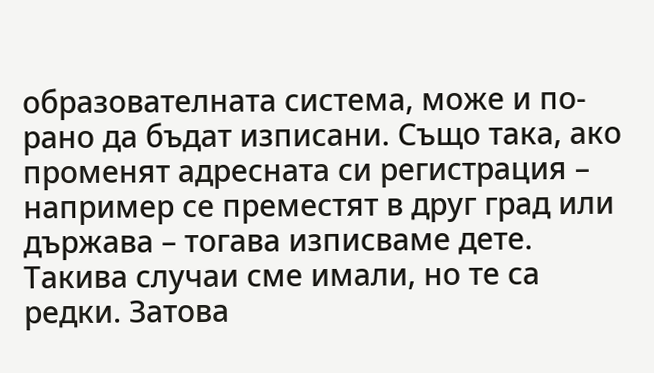образователната система, може и по-рано да бъдат изписани. Също така, ако променят адресната си регистрация – например се преместят в друг град или държава – тогава изписваме дете. Такива случаи сме имали, но те са редки. Затова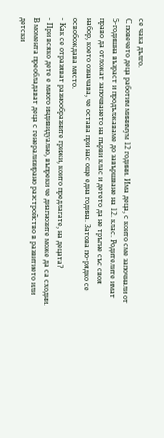се чака дълго.
С повечето деца работим минимум 12 години. Има деца, с които сме започнали от 5-годишна възраст и продължаваме до завършване на 12. клас. Родителите имат право да отложат започването на първи клас и детето да не тръгне със своя набор, което означава, че остава при нас още една година. Затова по-рядко се освобождава място.
- Как се отразяват разнообразните грижи, които предлагате, на децата?
- При всяко дете е много индивидуално, въпреки че диагнозите може да са сходни. В момента преобладават деца с генерализирано разстройство в развитието или детски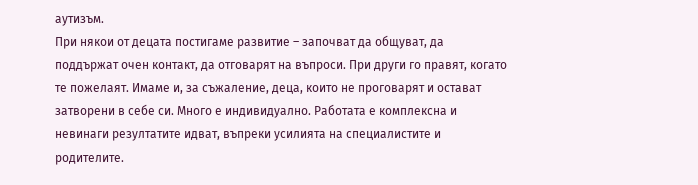аутизъм.
При някои от децата постигаме развитие – започват да общуват, да поддържат очен контакт, да отговарят на въпроси. При други го правят, когато те пожелаят. Имаме и, за съжаление, деца, които не проговарят и остават затворени в себе си. Много е индивидуално. Работата е комплексна и невинаги резултатите идват, въпреки усилията на специалистите и родителите.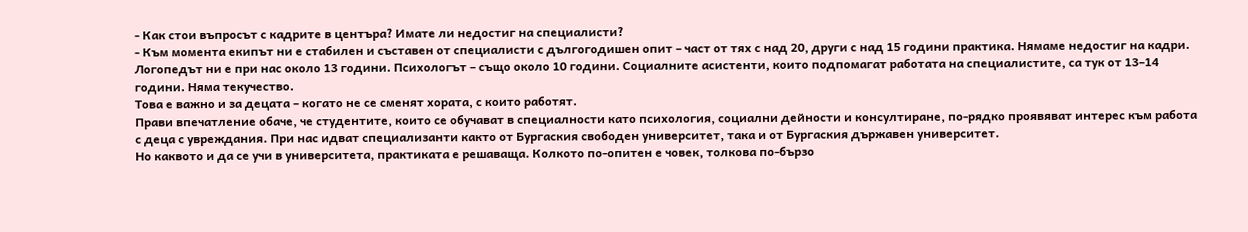- Как стои въпросът с кадрите в центъра? Имате ли недостиг на специалисти?
- Към момента екипът ни е стабилен и съставен от специалисти с дългогодишен опит – част от тях с над 20, други с над 15 години практика. Нямаме недостиг на кадри.
Логопедът ни е при нас около 13 години. Психологът – също около 10 години. Социалните асистенти, които подпомагат работата на специалистите, са тук от 13–14 години. Няма текучество.
Това е важно и за децата – когато не се сменят хората, с които работят.
Прави впечатление обаче, че студентите, които се обучават в специалности като психология, социални дейности и консултиране, по-рядко проявяват интерес към работа с деца с увреждания. При нас идват специализанти както от Бургаския свободен университет, така и от Бургаския държавен университет.
Но каквото и да се учи в университета, практиката е решаваща. Колкото по-опитен е човек, толкова по-бързо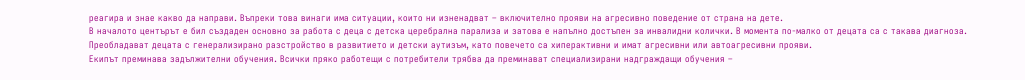реагира и знае какво да направи. Въпреки това винаги има ситуации, които ни изненадват – включително прояви на агресивно поведение от страна на дете.
В началото центърът е бил създаден основно за работа с деца с детска церебрална парализа и затова е напълно достъпен за инвалидни колички. В момента по-малко от децата са с такава диагноза. Преобладават децата с генерализирано разстройство в развитието и детски аутизъм, като повечето са хиперактивни и имат агресивни или автоагресивни прояви.
Екипът преминава задължителни обучения. Всички пряко работещи с потребители трябва да преминават специализирани надграждащи обучения –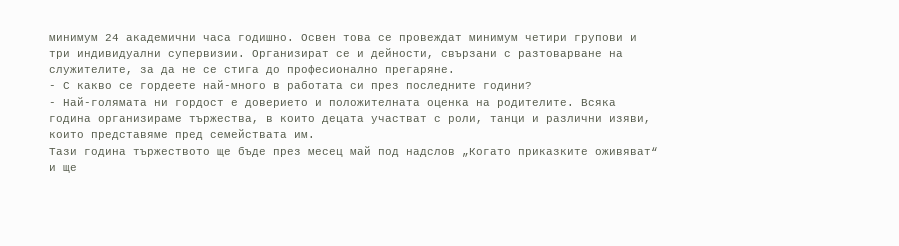минимум 24 академични часа годишно. Освен това се провеждат минимум четири групови и три индивидуални супервизии. Организират се и дейности, свързани с разтоварване на служителите, за да не се стига до професионално прегаряне.
- С какво се гордеете най-много в работата си през последните години?
- Най-голямата ни гордост е доверието и положителната оценка на родителите. Всяка година организираме тържества, в които децата участват с роли, танци и различни изяви, които представяме пред семействата им.
Тази година тържеството ще бъде през месец май под надслов „Когато приказките оживяват“ и ще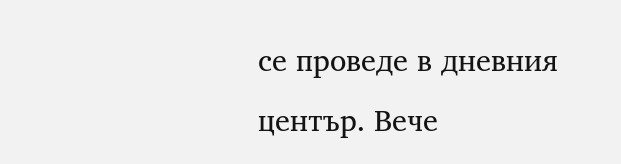се проведе в дневния център. Вече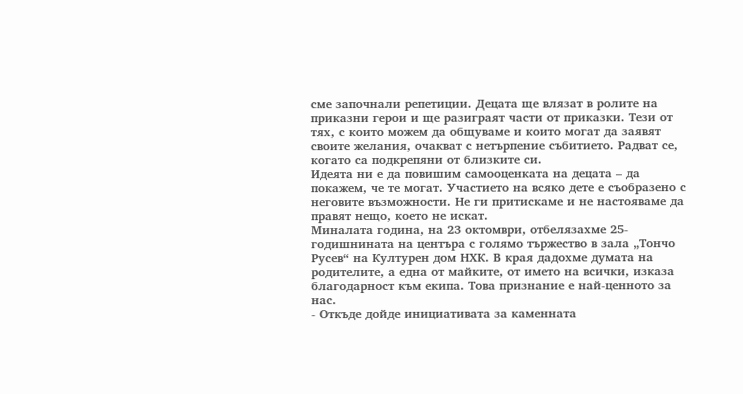сме започнали репетиции. Децата ще влязат в ролите на приказни герои и ще разиграят части от приказки. Тези от тях, с които можем да общуваме и които могат да заявят своите желания, очакват с нетърпение събитието. Радват се, когато са подкрепяни от близките си.
Идеята ни е да повишим самооценката на децата – да покажем, че те могат. Участието на всяко дете е съобразено с неговите възможности. Не ги притискаме и не настояваме да правят нещо, което не искат.
Миналата година, на 23 октомври, отбелязахме 25-годишнината на центъра с голямо тържество в зала „Тончо Русев“ на Културен дом НХК. В края дадохме думата на родителите, а една от майките, от името на всички, изказа благодарност към екипа. Това признание е най-ценното за нас.
- Откъде дойде инициативата за каменната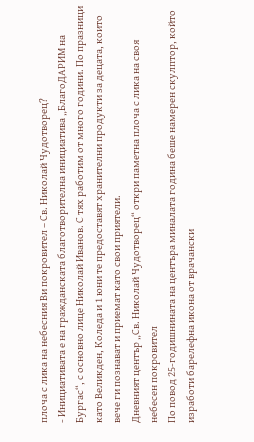плоча с лика на небесния Ви покровител – Св. Николай Чудотворец?
- Инициативата е на гражданската благотворителна инициатива „БлагоДАРИМ на Бургас“, с основно лице Николай Иванов. С тях работим от много години. По празници като Великден, Коледа и 1 юни те предоставят хранителни продукти за децата, които вече ги познават и приемат като свои приятели.
Дневният център „Св. Николай Чудотворец“ откри паметна плоча с лика на своя небесен покровител
По повод 25-годишнината на центъра миналата година беше намерен скулптор, който изработи барелефна икона от врачански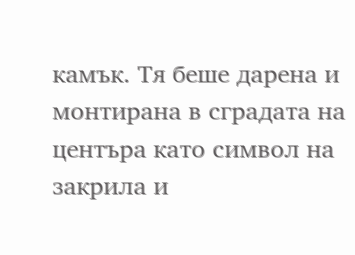камък. Тя беше дарена и монтирана в сградата на центъра като символ на закрила и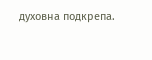духовна подкрепа.